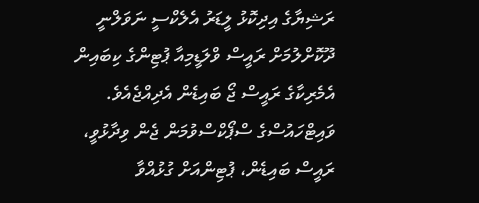ރަޝިޔާގެ އިދިކޮޅު ލީޑަރު އެލެކްސީ ނަވަލްނީ ދޫކޮށްލުމަށް ރައީސް ވްލަޑީމިއާ ޕުޓިންގެ ކިބައިން އެމެރިކާގެ ރައީސް ޖޯ ބައިޑެން އެދިއްޖެއެވެ.
ވައިޓްހައުސްގެ ސްޕޯކްސްވުމަން ޖެން ވިދާޅުވީ، ރައީސް ބައިޑެން، ޕުޓިންއަށް ގުޅުއްވާ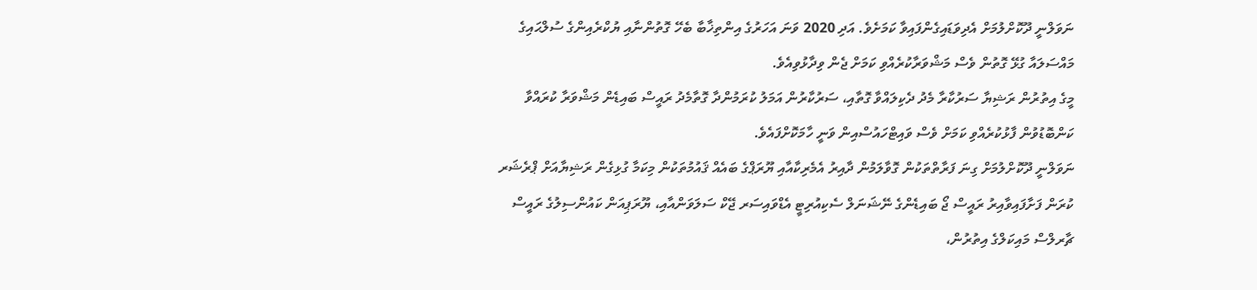ނަވަލްނީ ދޫކޮށްލުމަށް އެދިވަޑައިގެންފައިވާ ކަމަށެވެ. އަދި 2020 ވަނަ އަހަރުގެ އިންތިޚާބާ ބެހޭ ގޮތުންނާއި ޔުކްރެއިންގެ ސުލްޙައިގެ މައްސަލައާ ގުޅޭ ގޮތުން ވެސް މަޝްވަރާކުރެއްވި ކަމަށް ޖެން ވިދާޅުވިއެވެ.
މީގެ އިތުރުން ރަޝިޔާ ސަރުކާރާ މެދު ދެކިލައްވާ ގޮތާއި، ސަރުކާރުން އަމަލު ކުރަމުންދާ ގޮތާމެދު ރައީސް ބައިޑެން މަޝްވަރާ ކުރައްވާ ކަންބޮޑުވުން ފާޅުކުރެއްވި ކަމަށް ވެސް ވައިޓްހައުސްއިން ވަނީ ހާމަކޮށްފައެވެ.
ނަވަލްނީ ދޫކޮށްލުމަށް ގިނަ ފަރާތްތަކުން ގޮވާލަމުން ދާއިރު އެމެރިކާއާއި ޔޫރަޕްގެ ބައެއް ޤައުމުތަކުން މިކަމާ ގުޅިގެން ރަޝިޔާއަށް ޕްރެޝަރ ކުރަން ފަށާފައިވާއިރު ރައީސް ޖޯ ބައިޑެންގެ ނޭޝަނަލް ސެކިއުރިޓީ އެޑްވައިސަރ ޖޭކް ސަލަވަންއާއި، ޔޫރަޕިއަން ކައުންސިލުގެ ރައީސް ޗާރލްސް މައިކަލްގެ އިތުރުން،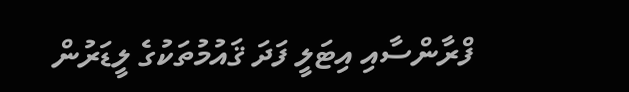ފްރާންސާއި އިޓަލީ ފަދަ ޤައުމުތަކުގެ ލީޑަރުން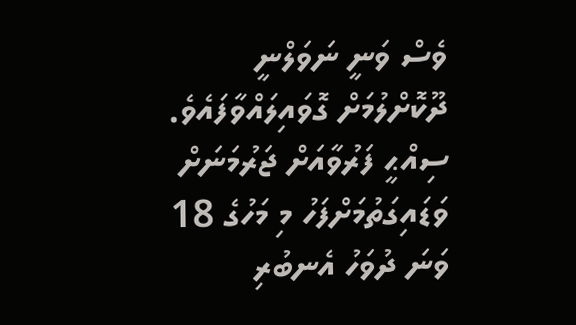ވެސް ވަނީ ނަވަލްނީ ދޫކޮށްލުމަށް ގޮވައިލައްވާފައެވެ.
ސިއްޙީ ފަރުވާއަށް ޖަރުމަނަށް ވަޑައިގަތުމަށްފަހު މި މަހުގެ 18 ވަނަ ދުވަހު އެނބުރި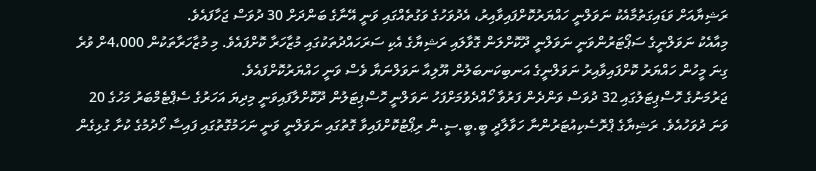ރަޝިޔާއަށް ވަޑައިގަތުމާއެކު ނަވަލްނީ ހައްޔަރުކޮށްފައިވާއިރު، އެދުވަހުގެ ވަގުތެއްގައި ވަނީ އޭނާގެ ބަންދަށް 30 ދުވަސް ޖަހާފައެވެ.
މިއާއެކު ނަވަލްނީގެ ސަޕޯޓަރުންވަނީ ނަވަލްނީ ދޫކޮށްލަން ގޮވާލައި ރަޝިޔާގެ އެކި ސަރަހައްދުތަކުގައި މުޒާހަރާ ކޮށްފައެވެ. މި މުޒާހަރާތަކުން 4،000ށް ވުރެ ގިނަ މީހުން ހައްޔަރު ކޮށްފައިވާއިރު ނަވަލްނީގެ އަނބިކަނބަލުން ޔޫލިއާ ނަވަލްނަޔާ ވެސް ވަނީ ހައްޔަރުކޮށްފައެވެ.
ޖަރުމަނުގެ ހޮސްޕިޓަލުގައި 32 ދުވަސް ވަންދެން ފަރުވާ ހޯއްދެވުމަށްފަހު ނަވަލްނީ ހޮސްޕިޓަލުން ދޫކޮށްލާފައިވަނީ މިދިޔަ އަހަރުގެ ސެޕްޓެމްބަރު މަހުގެ 20 ވަނަ ދުވަހުއެވެ. ރަޝިޔާގެ ޕްރޮސެކިއުޓަރުންނާ ހަވާލާދީ ބީ.ބީ.ސީ.ން ރިޕޯޓުކޮށްފައިވާ ގޮތުގައި ނަވަލްނީ ވަނީ ނަހަމުގޮތުގައި ފައިސާ ހޯދުމުގެ ކުށާ ގުޅިގެން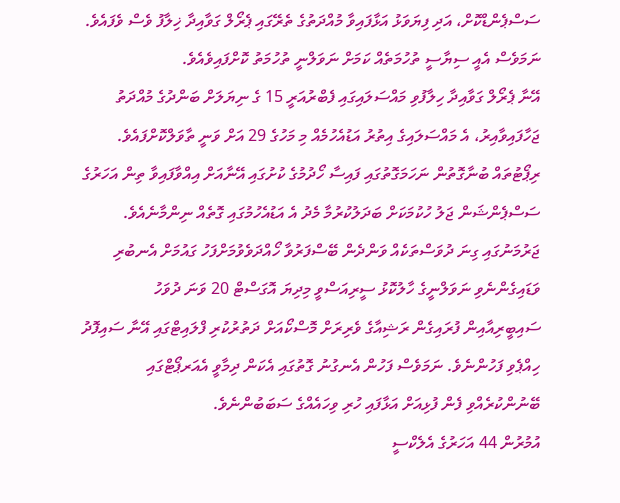ސަސްޕެންޑްކޮށް، އަދި ފިޔަވަޅު އަޅާފައިވާ މުއްދަތުގެ ތެރޭގައި ޕެރޯލް ގަވާއިދާ ޚިލާފު ވެސް ވެފައެވެ. ނަމަވެސް އެއީ ސިޔާސީ ތުހުމަތެއް ކަމަށް ނަވަލްނީ ތުހުމަތު ކޮށްފައިވެއެވެ.
އޭނާ ޕެރޯލް ގަވާއިދާ ހިލާފުވި މައްސަލައިގައި ފެބްރުއަރީ 15 ގެ ނިޔަލަށް ބަންދުގެ މުއްދަތު ޖަހާފައިވާއިރު، އެ މައްސަލައިގެ އިތުރު އަޑުއެހުމެއް މި މަހުގެ 29 އަށް ވަނީ ތާވަލްކޮށްފައެވެ.
ރިޕޯޓުތައް ބުނާގޮތުން ނަހަމަގޮތުގައި ފައިސާ ހޯދުމުގެ ކުށުގައި އޭނާއަށް އިއްވާފައިވާ ތިން އަހަރުގެ ސަސްޕެންޝަން ޖަލު ހުކުމަކަށް ބަދަލުކުރުމާ މެދު އެ އަޑުއެހުމުގައި ގޮތެއް ނިންމާނެއެވެ.
ޖަރުމަނުގައި ގިނަ ދުވަސްތަކެއް ވަންދެން ބޭސްފަރުވާ ހޯއްދަވެވުމަށްފަހު ގައުމަށް އެނބުރި ވަޑައިގެންނެވި ނަވަލްނީގެ ހާލުކޮޅު ސީރިއަސްވީ މިދިޔަ އޮގަސްޓް 20 ވަނަ ދުވަހު ސައިބީރިއާއިން ފުރައިގެން ރަޝިއާގެ ވެރިރަށް މޮސްކޯއަށް ދަތުރުކުރި ފްލައިޓްގައި އޭނާ ސައިފޮދު ހިއްޕެވި ފަހުންނެވެ. ނަމަވެސް ފަހުން އެނގުނު ގޮތުގައި އެކަން ދިމާވީ އެއަރޕޯޓްގައި ބޭނުންކުރެއްވި ފެން ފުޅިއަށް އަޅާފައި ހުރި ވިހައެއްގެ ސަބަބުންނެވެ.
އުމުރުން 44 އަހަރުގެ އެލެކްސީ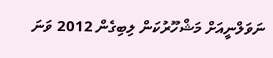ނަވަލްނީއަށް މަޝްހޫރުކަން ލިބިގެން 2012 ވަނަ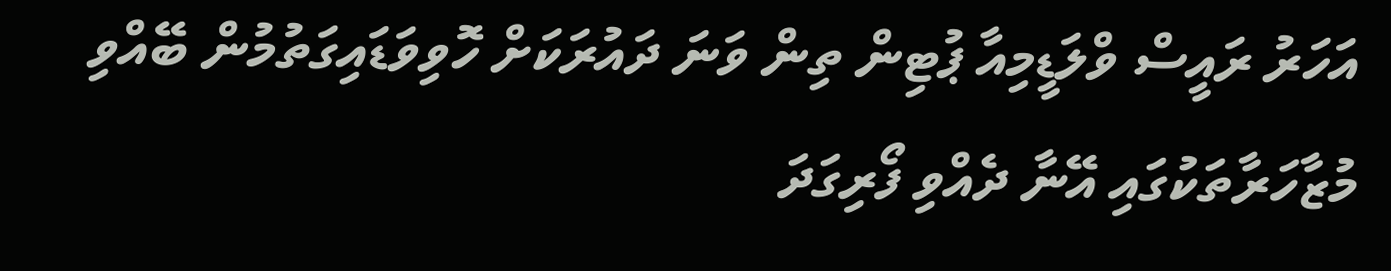އަހަރު ރައީސް ވްލަޑީމިއާ ޕުޓިން ތިން ވަނަ ދައުރަކަށް ހޮވިވަޑައިގަތުމުން ބޭއްވި މުޒާހަރާތަކުގައި އޭނާ ދެއްވި ފޯރިގަދަ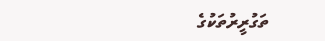ތަގުރީރުތަކުގެ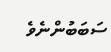ސަބަބުންނެވެ